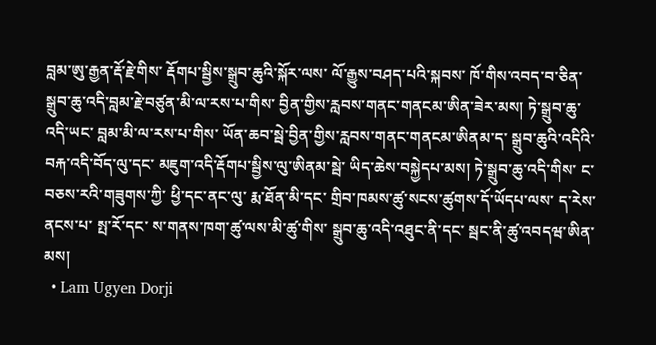བླམ་ཨུ་རྒྱན་རྡོ་རྗེ་གིས་ རྡོགཔ་སྦྱིས་སྒྲུབ་ཆུའི་སྐོར་ལས་ ལོ་རྒྱུས་བཤད་པའི་སྐབས་ ཁོ་གིས་འབད་བ་ཅིན་ སྒྲུབ་ཆུ་འདི་བླམ་རྗེ་བཙུན་མི་ལ་རས་པ་གིས་ བྱིན་གྱིས་རླབས་གནང་གནངམ་ཨིན་ཟེར་མས། ཏེ་སྒྲུབ་ཆུ་འདི་ཡང་ བླམ་མི་ལ་རས་པ་གིས་ ཡོན་ཆབ་སྦེ་བྱིན་གྱིས་རླབས་གནང་གནངམ་ཨིནམ་ད་ སྒྲུབ་ཆུའི་འདིའི་བརྐ་འདི་བོད་ལུ་དང་ མཇུག་འདི་རྡོགཔ་སྦྱིས་ལུ་ཨིནམ་སྦེ་ ཡིད་ཆེས་བསྐྱེདཔ་མས། ཏེ་སྒྲུབ་ཆུ་འདི་གིས་ ང་བཅས་རའི་གཟུགས་ཀྱི་ ཕྱི་དང་ནང་ལུ་ རྨ་ཐོན་མི་དང་ གྲིབ་ཁམས་ཚུ་སངས་ཚུགས་དོ་ཡོདཔ་ལས་ ད་རེས་ནངས་པ་ སྤ་རོ་དང་ ས་གནས་ཁག་ཚུ་ལས་མི་ཚུ་གིས་ སྒྲུབ་ཆུ་འདི་འཐུང་ནི་དང་ སྦང་ནི་ཚུ་འབདཝ་ཨིན་མས།
  • Lam Ugyen Dorji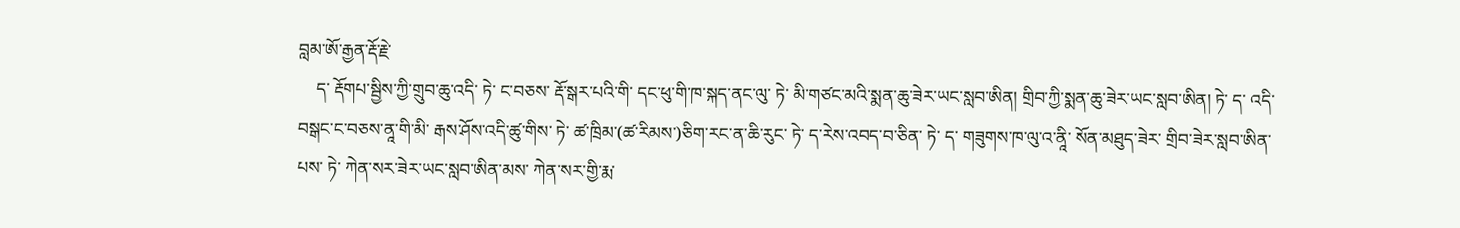བླམ་ཨོ་རྒྱན་རྡོ་རྗེ་
    ད་ རྡོགཔ་སྦྱིས་ཀྱི་གྲུབ་ཆུ་འདི་ ཏེ་ ང་བཅས་ རྡོ་སྒར་པའི་གི་ དང་ཕུ་གི་ཁ་སྐད་ནང་ལུ་ ཏེ་ མི་གཙང་མའི་སྨན་ཆུ་ཟེར་ཡང་སླབ་ཨིན། གྲིབ་ཀྱི་སྨན་ཆུ་ཟེར་ཡང་སླབ་ཨིན། ཏེ་ ད་ འདི་བསྒང་ང་བཅས་ནཱ་གི་མི་ རྒས་ཤོས་འདི་ཚུ་གིས་ ཏེ་ ཚ་ཁྲིམ་(ཚ་རིམས་)ཅིག་རང་ན་ཆི་རུང་ ཏེ་ ད་རེས་འབད་བ་ཅིན་ ཏེ་ ད་ གཟུགས་ཁ་ལུ་འ་ནཱི་ སོན་མཐུད་ཟེར་ གྲིབ་ཟེར་སླབ་ཨིན་པས་ ཏེ་ ཀེན་སར་ཟེར་ཡང་སླབ་ཨིན་མས་ ཀེན་སར་གྱི་རྨ་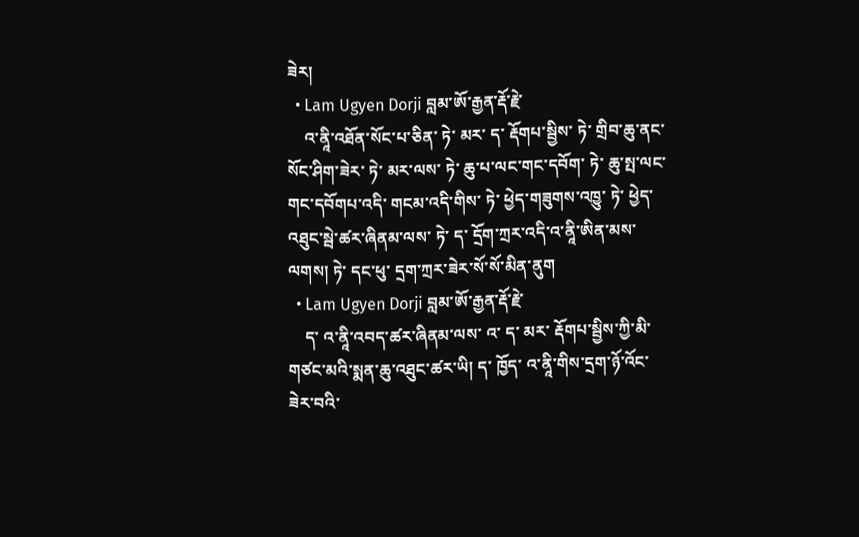ཟེར།
  • Lam Ugyen Dorji བླམ་ཨོ་རྒྱན་རྡོ་རྗེ་
    འ་ནཱི་འཐོན་སོང་པ་ཅིན་ ཏེ་ མར་ ད་ རྡོགཔ་སྦྱིས་ ཏེ་ གྲིབ་ཆུ་ནང་སོང་ཤིག་ཟེར་ ཏེ་ མར་ལས་ ཏེ་ ཆུ་པ་ལང་གང་དབོག་ ཏེ་ ཆུ་སྤ་ལང་གང་དབོགཔ་འདི་ གངམ་འདི་གིས་ ཏེ་ ཕྱེད་གཟུགས་འཁྱུ་ ཏེ་ ཕྱེད་འཐུང་སྦེ་ཚར་ཞིནམ་ལས་ ཏེ་ ད་ དྲོག་ཀྲར་འདི་འ་ནཱི་ཨིན་མས་ལགས། ཏེ་ དང་ཕུ་ དྲག་ཀྲར་ཟེར་སོ་སོ་མིན་ནུག
  • Lam Ugyen Dorji བླམ་ཨོ་རྒྱན་རྡོ་རྗེ་
    ད་ འ་ནཱི་འབད་ཚར་ཞིནམ་ལས་ འ་ ད་ མར་ རྡོགཔ་སྦྱིས་ཀྱི་མི་གཙང་མའི་སྨན་ཆུ་འཐུང་ཚར་ཡི། ད་ ཁྱོད་ འ་ནཱི་གིས་དྲག་ཉོ་འོང་ ཟེར་བའི་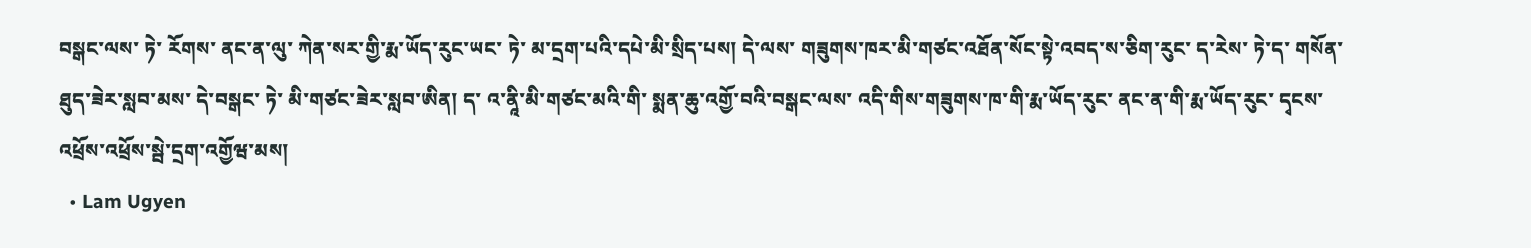བསྒང་ལས་ ཏེ་ རོགས་ ནང་ན་ལུ་ ཀེན་སར་གྱི་རྨ་ཡོད་རུང་ཡང་ ཏེ་ མ་དྲག་པའི་དཔེ་མི་སྲིད་པས། དེ་ལས་ གཟུགས་ཁར་མི་གཙང་འཐོན་སོང་སྟེ་འབད་ས་ཅིག་རུང་ ད་རེས་ ཏེ་ད་ གསོན་ཐུད་ཟེར་སླབ་མས་ དེ་བསྒང་ ཏེ་ མི་གཙང་ཟེར་སླབ་ཨིན། ད་ འ་ནཱི་མི་གཙང་མའི་གི་ སྨན་ཆུ་འགྱོ་བའི་བསྒང་ལས་ འདི་གིས་གཟུགས་ཁ་གི་རྨ་ཡོད་རུང་ ནང་ན་གི་རྨ་ཡོད་རུང་ དྭངས་འཕྲོས་འཕྲོས་སྦེ་དྲག་འགྱོཝ་མས།
  • Lam Ugyen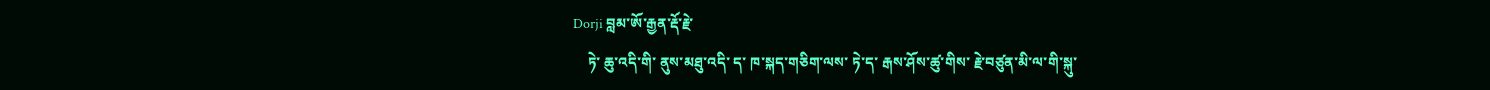Dorji བླམ་ཨོ་རྒྱན་རྡོ་རྗེ་
    ཏེ་ ཆུ་འདི་གི་ ནུས་མཐུ་འདི་ ད་ ཁ་སྐད་གཅིག་ལས་ ཏེ་ད་ རྒས་ཤོས་ཚུ་གིས་ རྗེ་བཙུན་མི་ལ་གི་སྐུ་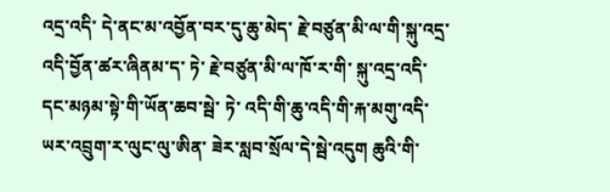འདྲ་འདི་ དེ་ནང་མ་འབྱོན་བར་དུ་ཆུ་མེད་ རྗེ་བཙུན་མི་ལ་གི་སྐུ་འདྲ་འདི་བྱོན་ཚར་ཞིནམ་ད་ ཏེ་ རྗེ་བཙུན་མི་ལ་ཁོ་ར་གི་ སྐུ་འདྲ་འདི་དང་མཉམ་སྟེ་གི་ཡོན་ཆབ་སྦེ་ ཏེ་ འདི་གི་ཆུ་འདི་གི་རྐ་མགུ་འདི་ ཡར་འབྲུག་ར་ལུང་ལུ་ཨིན་ ཟེར་སླབ་སྲོལ་དེ་སྦེ་འདུག ཆུའི་གི་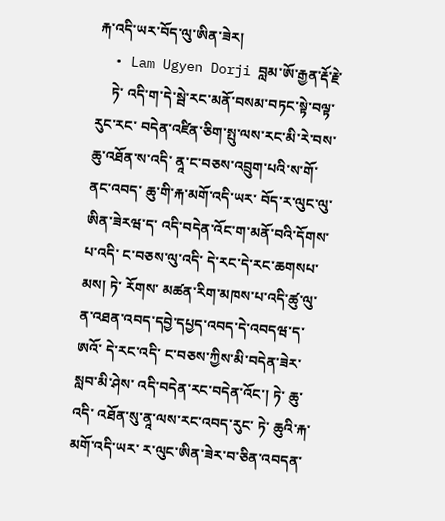རྐ་འདི་ཡར་བོད་ལུ་ཨིན་ཟེར།
  • Lam Ugyen Dorji བླམ་ཨོ་རྒྱན་རྡོ་རྗེ་
    ཏེ་ འདི་ག་དེ་སྦེ་རང་མནོ་བསམ་བཏང་སྟེ་བལྟ་རུང་རང་ བདེན་འཛིན་ཅིག་སྤུ་ལས་རང་མི་རེ་བས་ ཆུ་འཐོན་ས་འདི་ ནཱ་ང་བཅས་འབྲུག་པའི་ས་གོ་ནང་འབད་ ཆུ་གི་རྐ་མགོ་འདི་ཡར་ བོད་ར་ལུང་ལུ་ཨིན་ཟེརཝ་ད་ འདི་བདེན་འོང་ག་མནོ་བའི་དོགས་པ་འདི་ ང་བཅས་ལུ་འདི་ དེ་རང་དེ་རང་ཆགསཔ་མས། ཏེ་ རོགས་ མཚན་རིག་མཁས་པ་འདི་ཚུ་ལུ་ ན་འཐན་འབད་དབྱེ་དཔྱད་འབད་དེ་འབདཝ་ད་ ཨའོ་ དེ་རང་འདི་ ང་བཅས་ཀྱིས་མི་བདེན་ཟེར་ སླབ་མི་ཤེས་ འདི་བདེན་རང་བདེན་འོང་། ཏེ་ ཆུ་འདི་ འཐོན་སུ་ནཱ་ལས་རང་འབད་རུང་ ཏེ་ ཆུའི་རྐ་མགོ་འདི་ཡར་ ར་ལུང་ཨིན་ཟེར་བ་ཅིན་འབདན་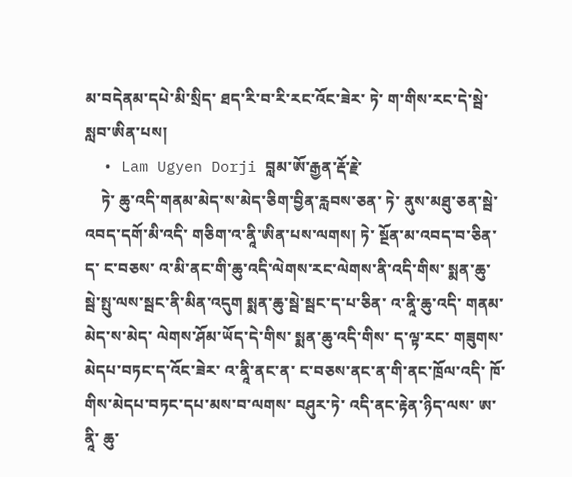མ་བདེནམ་དཔེ་མི་སྲིད་ ཐད་རི་བ་རི་རང་འོང་ཟེར་ ཏེ་ ག་གིས་རང་དེ་སྦེ་སླབ་ཨིན་པས།
  • Lam Ugyen Dorji བླམ་ཨོ་རྒྱན་རྡོ་རྗེ་
    ཏེ་ ཆུ་འདི་གནམ་མེད་ས་མེད་ཅིག་བྱིན་རླབས་ཅན་ ཏེ་ ནུས་མཐུ་ཅན་སྦེ་འབད་དགོ་མི་འདི་ གཅིག་འ་ནཱི་ཨིན་པས་ལགས། ཏེ་ སྔོན་མ་འབད་བ་ཅིན་ ད་ ང་བཅས་ འ་མི་ནང་གི་ཆུ་འདི་ལེགས་རང་ལེགས་ནི་འདི་གིས་ སྨན་ཆུ་སྦེ་སྤུ་ལས་སྦང་ནི་མིན་འདུག སྨན་ཆུ་སྦེ་སྦང་ད་པ་ཅིན་ འ་ནཱི་ཆུ་འདི་ གནམ་མེད་ས་མེད་ ལེགས་ཤོམ་ཡོད་དེ་གིས་ སྨན་ཆུ་འདི་གིས་ ད་ལྟ་རང་ གཟུགས་མེདཔ་བཏང་ད་འོང་ཟེར་ འ་ནཱི་ནང་ན་ ང་བཅས་ནང་ན་གི་ནང་ཁྲོལ་འདི་ ཁོ་གིས་མེདཔ་བཏང་དཔ་མས་བ་ལགས་ བཤུར་ཏེ་ འདི་ནང་རྟེན་ཉིད་ལས་ ཨ་ནཱི་ ཆུ་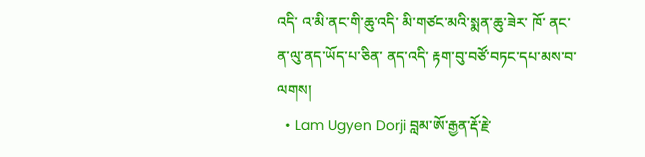འདི་ འ་མི་ནང་གི་ཆུ་འདི་ མི་གཙང་མའི་སྨན་ཆུ་ཟེར་ ཁོ་ ནང་ན་ལུ་ནད་ཡོད་པ་ཅིན་ ནད་འདི་ རྟག་བུ་བཙོ་བཏང་དཔ་མས་བ་ལགས།
  • Lam Ugyen Dorji བླམ་ཨོ་རྒྱན་རྡོ་རྗེ་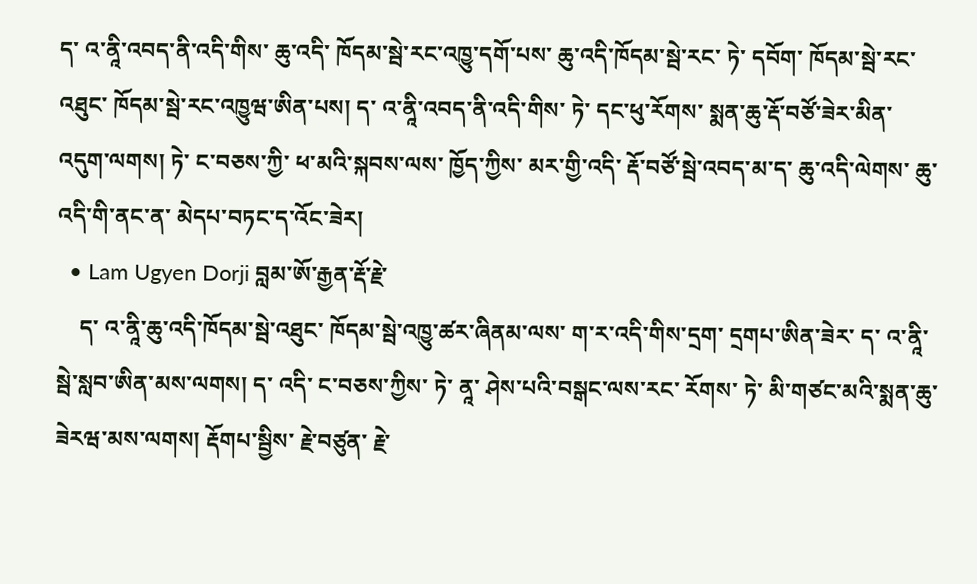ད་ འ་ནཱི་འབད་ནི་འདི་གིས་ ཆུ་འདི་ ཁོདམ་སྦེ་རང་འཁྱུ་དགོ་པས་ ཆུ་འདི་ཁོདམ་སྦེ་རང་ ཏེ་ དབོག་ ཁོདམ་སྦེ་རང་འཐུང་ ཁོདམ་སྦེ་རང་འཁྱུཝ་ཨིན་པས། ད་ འ་ནཱི་འབད་ནི་འདི་གིས་ ཏེ་ དང་ཕུ་རོགས་ སྨན་ཆུ་རྡོ་བཙོ་ཟེར་མིན་འདུག་ལགས། ཏེ་ ང་བཅས་ཀྱི་ ཕ་མའི་སྐབས་ལས་ ཁྱོད་ཀྱིས་ མར་གྱི་འདི་ རྡོ་བཙོ་སྦེ་འབད་མ་ད་ ཆུ་འདི་ལེགས་ ཆུ་འདི་གི་ནང་ན་ མེདཔ་བཏང་ད་འོང་ཟེར།
  • Lam Ugyen Dorji བླམ་ཨོ་རྒྱན་རྡོ་རྗེ་
    ད་ འ་ནཱི་ཆུ་འདི་ཁོདམ་སྦེ་འཐུང་ ཁོདམ་སྦེ་འཁྱུ་ཚར་ཞིནམ་ལས་ ག་ར་འདི་གིས་དྲག་ དྲགཔ་ཨིན་ཟེར་ ད་ འ་ནཱི་སྦེ་སླབ་ཨིན་མས་ལགས། ད་ འདི་ ང་བཅས་ཀྱིས་ ཏེ་ ནཱ་ ཤེས་པའི་བསྒང་ལས་རང་ རོགས་ ཏེ་ མི་གཙང་མའི་སྨན་ཆུ་ཟེརཝ་མས་ལགས། རྡོགཔ་སྦྱིས་ རྗེ་བཙུན་ རྗེ་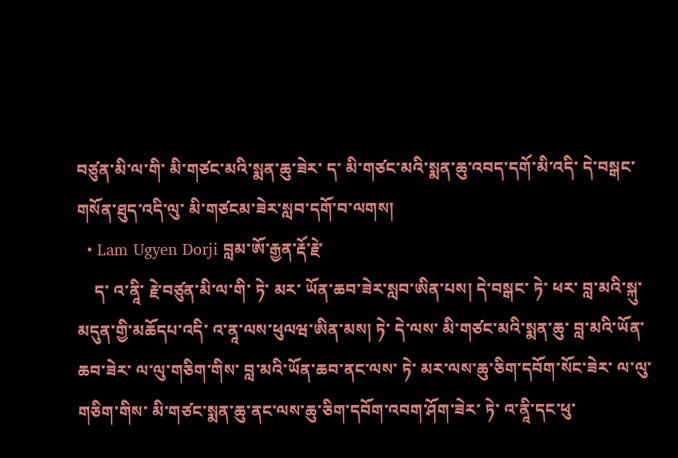བཙུན་མི་ལ་གི་ མི་གཙང་མའི་སྨན་ཆུ་ཟེར་ ད་ མི་གཙང་མའི་སྨན་ཆུ་འབད་དགོ་མི་འདི་ དེ་བསྒང་ གསོན་ཐུད་འདི་ལུ་ མི་གཙངམ་ཟེར་སླབ་དགོ་བ་ལགས།
  • Lam Ugyen Dorji བླམ་ཨོ་རྒྱན་རྡོ་རྗེ་
    ད་ འ་ནཱི་ རྗེ་བཙུན་མི་ལ་གི་ ཏེ་ མར་ ཡོན་ཆབ་ཟེར་སླབ་ཨིན་པས། དེ་བསྒང་ ཏེ་ ཕར་ བླ་མའི་སྐུ་མདུན་གྱི་མཆོདཔ་འདི་ འ་ནཱ་ལས་ཕུལཝ་ཨིན་མས། ཏེ་ དེ་ལས་ མི་གཙང་མའི་སྨན་ཆུ་ བླ་མའི་ཡོན་ཆབ་ཟེར་ ལ་ལུ་གཅིག་གིས་ བླ་མའི་ཡོན་ཆབ་ནང་ལས་ ཏེ་ མར་ལས་ཆུ་ཅིག་དབོག་སོང་ཟེར་ ལ་ལུ་གཅིག་གིས་ མི་གཙང་སྨན་ཆུ་ནང་ལས་ཆུ་ཅིག་དབོག་འབག་ཤོག་ཟེར་ ཏེ་ འ་ནཱི་དང་ཕུ་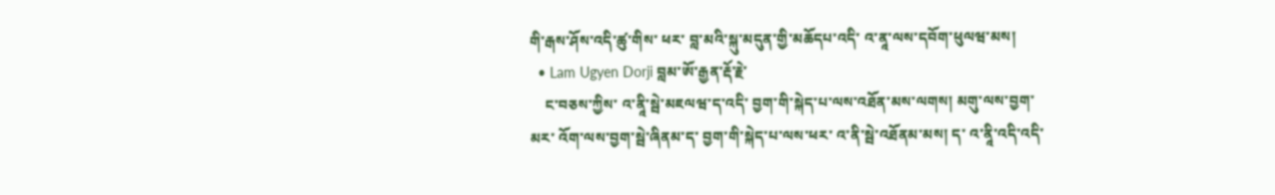གི་རྒས་ཤོས་འདི་ཚུ་གིས་ ཕར་ བླ་མའི་སྐུ་མདུན་གྱི་མཆོདཔ་འདི་ འ་ནཱ་ལས་དབོག་ཕུལཝ་མས།
  • Lam Ugyen Dorji བླམ་ཨོ་རྒྱན་རྡོ་རྗེ་
    ང་བཅས་ཀྱིས་ འ་ནཱི་སྦེ་མཇལཝ་ད་འདི་ བྱག་གི་སྐེད་པ་ལས་འཐོན་མས་ལགས། མགུ་ལས་བྱག་ མར་ འོག་ལས་བྱག་སྦེ་ཞིནམ་ད་ བྱག་གི་སྐེད་པ་ལས་ཕར་ འ་ནི་སྦེ་འཐོནམ་མས། ད་ འ་ནཱི་འདི་འདི་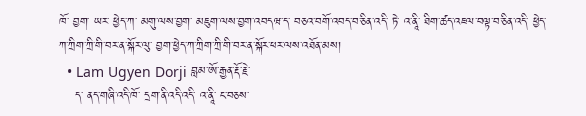ཁོ་ བྱག་ ཡར་ ཕྱེད་ཀ་ མགུ་ལས་བྱག་ མཇུག་ལས་བྱག་འབདཝ་ད་ བཅའ་བགོ་འབད་བ་ཅིན་འདི་ ཏེ་ འ་ནཱི་ ཐིག་ཚད་འཇལ་བལྟ་བ་ཅིན་འདི་ ཕྱེད་ཀ་ཀྲིག་ཀྲི་གི་བར་ན་སྐོར་ལུ་ བྱག་ཕྱེད་ཀ་ཀྲིག་ཀྲི་གི་བར་ན་སྐོར་ཕར་ལས་འཐོན་མས།
  • Lam Ugyen Dorji བླམ་ཨོ་རྒྱན་རྡོ་རྗེ་
    ད་ ནད་གཞི་འདི་ཁོ་ དྲག་ནི་འདི་འདི་ འ་ནཱི་ ང་བཅས་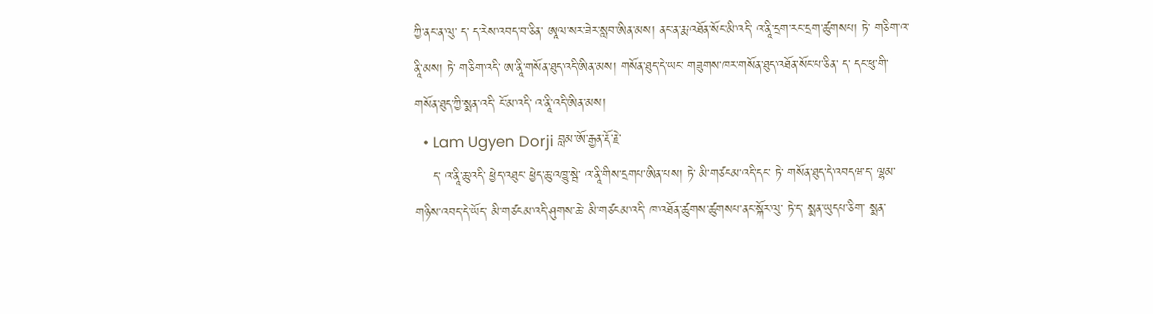ཀྱི་ནང་ན་ལུ་ ད་ ད་རེས་འབད་བ་ཅིན་ ཨཱལ་སར་ཟེར་སླབ་ཨིན་མས། ནང་ན་རྨ་འཐོན་སོང་མི་འདི་ འ་ནཱི་དྲག་རང་དྲག་ཚུགསཔ། ཏེ་ གཅིག་འ་ནཱི་མས། ཏེ་ གཅིག་འདི་ ཨ་ནཱི་གསོན་ཐུད་འདི་ཨིན་མས། གསོན་ཐུད་དེ་ཡང་ གཟུགས་ཁར་གསོན་ཐུད་འཐོན་སོང་པ་ཅིན་ ད་ དང་ཕུ་གི་ གསོན་ཐུད་ཀྱི་སྨན་འདི་ ངོ་མ་འདི་ འ་ནཱི་འདི་ཨིན་མས།
  • Lam Ugyen Dorji བླམ་ཨོ་རྒྱན་རྡོ་རྗེ་
    ད་ འ་ནཱི་ཆུ་འདི་ ཕྱེད་འཐུང་ ཕྱེད་ཆུ་འཁྱུ་སྦེ་ འ་ནཱི་གིས་དྲགཔ་ཨིན་པས། ཏེ་ མི་གཙངམ་འདི་དང་ ཏེ་ གསོན་ཐུད་དེ་འབདཝ་ད་ ལྷམ་གཉིས་འབད་དེ་ཡོད་ མི་གཙངམ་འདི་ཤུགས་ཆེ་ མི་གཙངམ་འདི་ ཁ་འཐོན་ཚུགས་ཚུགསཔ་ནང་སྐོར་ལུ་ ཏེ་ད་ སྨན་ཡུདཔ་ཅིག་ སྨན་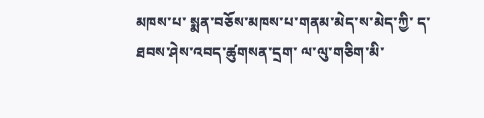མཁས་པ་ སྨན་བཅོས་མཁས་པ་གནམ་མེད་ས་མེད་ཀྱི་ ད་ ཐབས་ཤེས་འབད་ཚུགསན་དྲག་ ལ་ལུ་གཅིག་མི་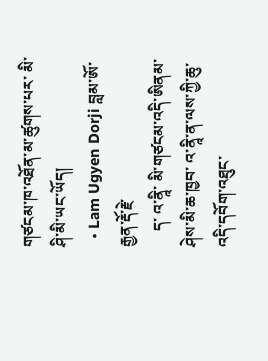གཙངམ་ཁ་འཐོན་མ་ཚུགས་པར་ མི་ཤི་མི་ཡང་ཡོད།
  • Lam Ugyen Dorji བླམ་ཨོ་རྒྱན་རྡོ་རྗེ་
    ད་ འ་ནཱི་ མི་གཙངམ་འདི་ཨིནམ་ཤེས་མི་ཆ་ཁྱབ་ འ་ནཱི་ན་ལས་ཀྱི་ཆུ་འདི་དབོག་འཐུང་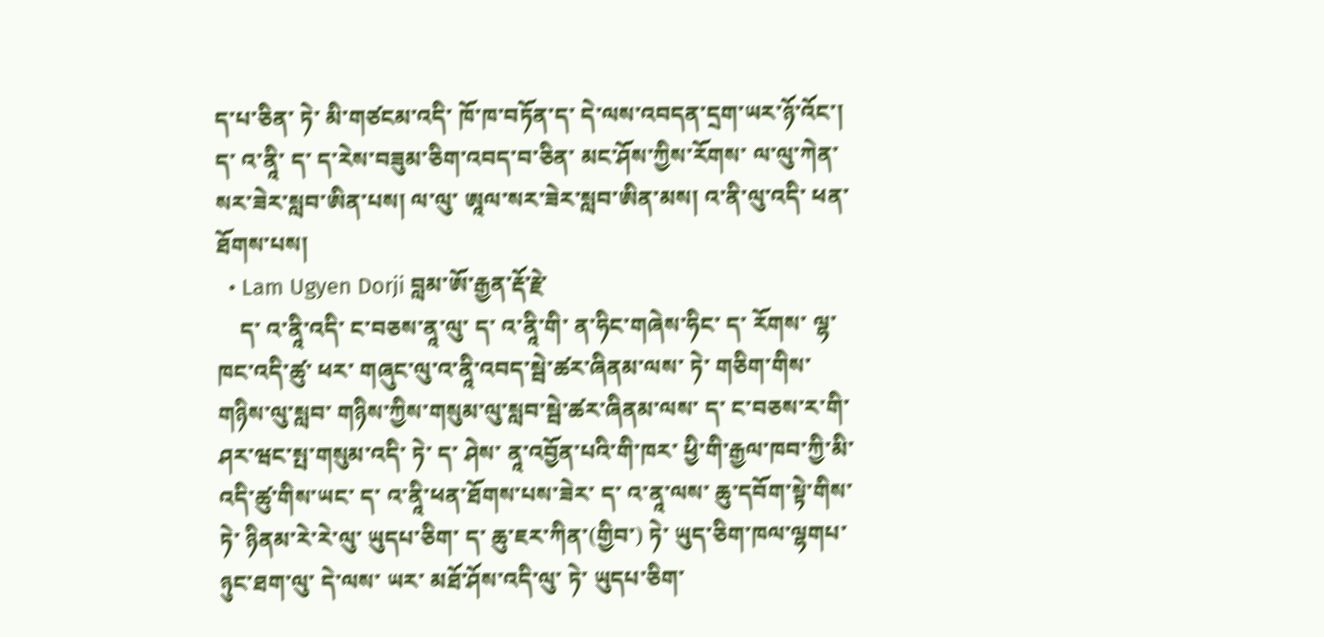ད་པ་ཅིན་ ཏེ་ མི་གཙངམ་འདི་ ཁོ་ཁ་བཏོན་ད་ དེ་ལས་འབདན་དྲག་ཡར་ཉོ་འོང་། ད་ འ་ནཱི་ ད་ ད་རེས་བཟུམ་ཅིག་འབད་བ་ཅིན་ མང་ཤོས་ཀྱིས་རོགས་ ལ་ལུ་ཀེན་སར་ཟེར་སླབ་ཨིན་པས། ལ་ལུ་ ཨཱལ་སར་ཟེར་སླབ་ཨིན་མས། འ་ནི་ལུ་འདི་ ཕན་ཐོགས་པས།
  • Lam Ugyen Dorji བླམ་ཨོ་རྒྱན་རྡོ་རྗེ་
    ད་ འ་ནཱི་འདི་ ང་བཅས་ནཱ་ལུ་ ད་ འ་ནཱི་གི་ ན་ཧིང་གཞེས་ཧིང་ ད་ རོགས་ ལྷ་ཁང་འདི་ཚུ་ ཕར་ གཞུང་ལུ་འ་ནཱི་འབད་སྦེ་ཚར་ཞིནམ་ལས་ ཏེ་ གཅིག་གིས་གཉིས་ལུ་སླབ་ གཉིས་ཀྱིས་གསུམ་ལུ་སླབ་སྦེ་ཚར་ཞིནམ་ལས་ ད་ ང་བཅས་ར་གི་ ཤར་ཝང་སྤ་གསུམ་འདི་ ཏེ་ ད་ ཤེས་ ནཱ་འབྱོན་པའི་གི་ཁར་ ཕྱི་གི་རྒྱལ་ཁབ་ཀྱི་མི་འདི་ཚུ་གིས་ཡང་ ད་ འ་ནཱི་ཕན་ཐོགས་པས་ཟེར་ ད་ འ་ནཱ་ལས་ ཆུ་དབོག་སྟེ་གིས་ ཏེ་ ཉིནམ་རེ་རེ་ལུ་ ཡུདཔ་ཅིག་ ད་ ཆུ་ཇར་ཀིན་(གྱིབ་) ཏེ་ ཡུད་ཅིག་ཁལ་ལྷགཔ་ ཉུང་ཐག་ལུ་ དེ་ལས་ ཡར་ མཐོ་ཤོས་འདི་ལུ་ ཏེ་ ཡུདཔ་ཅིག་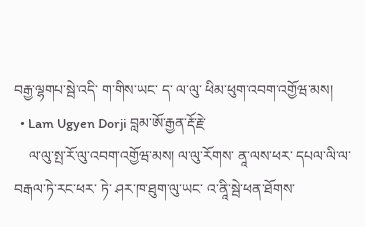བརྒྱ་ལྷགཔ་སྦེ་འདི་ ག་གིས་ཡང་ ད་ ལ་ལུ་ ཕིམ་ཕུག་འབག་འགྱོཝ་མས།
  • Lam Ugyen Dorji བླམ་ཨོ་རྒྱན་རྡོ་རྗེ་
    ལ་ལུ་སྤ་རོ་ལུ་འབག་འགྱོཝ་མས། ལ་ལུ་རོགས་ ནཱ་ལས་ཕར་ དཔལ་ལི་ལ་བརྒལ་ཏེ་རང་ཕར་ ཏེ་ ཤར་ཁ་ཐུག་ལུ་ཡང་ འ་ནཱི་སྦེ་ཕན་ཐོགས་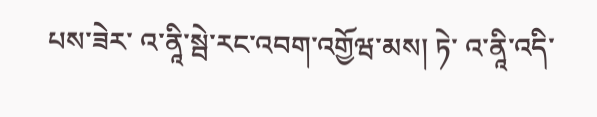པས་ཟེར་ འ་ནཱི་སྦེ་རང་འབག་འགྱོཝ་མས། ཏེ་ འ་ནཱི་འདི་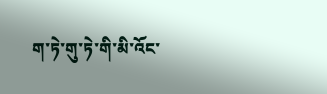ག་ཏེ་གུ་ཏེ་གི་མི་འོང་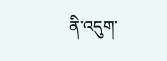ནི་འདུག་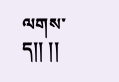ལགས་ད།། །།